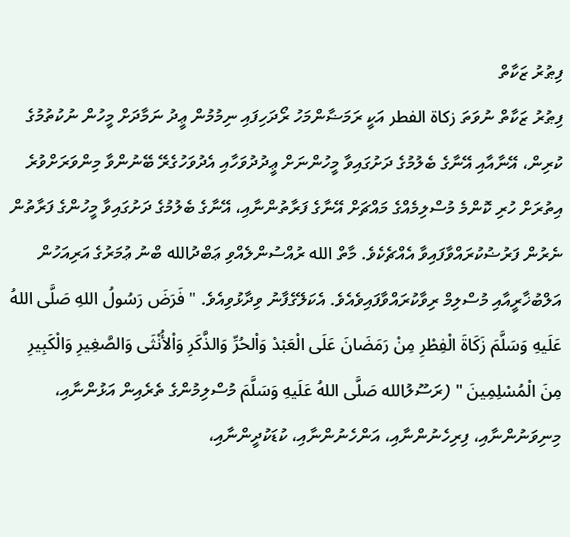ފިޠުރު ޒަކާތް
ފިޠުރު ޒަކާތް ނުވަތަ زكاة الفطر އަކީ ރަމަޟާންމަހު ރޯދަހިފައި ނިމުމުން ޢީދު ނަމާދަށް މީހުން ނުކުތުމުގެ ކުރިން، އޭނާއާއި އޭނާގެ ބެލުމުގެ ދަށުގައިވާ މީހުންނަށް ޢީދުދުވަހާއި އެދުވަހުގެރޭ ބޭނުންވާ މިންވަރަށްވުރެ އިތުރަށް ހުރި ކޮންމެ މުސްލިމެއްގެ މައްޗަށް އޭނާގެ ފަރާތުންނާއި، އޭނާގެ ބެލުމުގެ ދަށުގައިވާ މީހުންގެ ފަރާތުން ނެރުން ފަރުޟުކުރައްވާފައިވާ އެއްޗެކެވެ. މާތް الله ރުއްސުންލެއްވި ޢަބްދުالله ބްނު ޢުމަރުގެ އަރިއަހުން އަލްބުޚާރީއާއި މުސްލިމް ރިވާކުރައްވާފައިވެއެވެ. އެކަލޭގެފާނު ވިދާޅުވިއެވެ. " فَرَضَ رَسُولُ اللهِ صَلَّى اللهُ عَلَيهِ وَسَلَّمَ زَكَاةَ الْفِطْرِ مِنْ رَمَضَانَ عَلَى الْعَبْدْ وَاْلحُرِّ وَالذَّكَرِ وَاْلأُنْثَى وَالصَّغِيرِ وَالْكَبِيرِ مِنَ الْمُسْلِمِينَ " (ރަސޫލުالله صَلَّى اللهُ عَلَيهِ وَسَلَّمَ މުސްލިމުންގެ ތެރެއިން އަޅުންނާއި، މިނިވަނުންނާއި، ފިރިހެނުންނާއި، އަންހެނުންނާއި، ކުޑަކުދީންނާއި،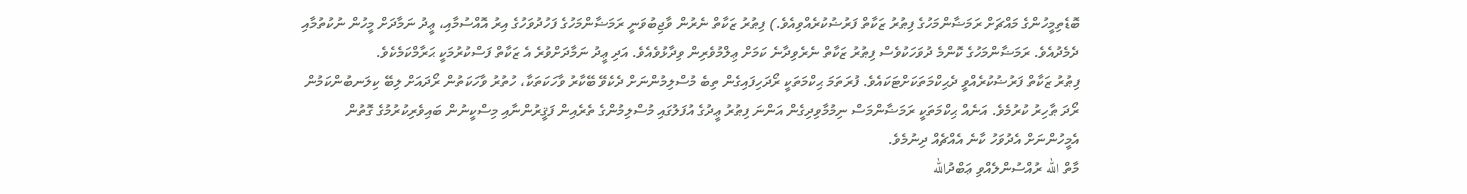ބޮޑެތިމީހުންގެ މައްޗަށް ރަމަޟާންމަހުގެ ފިޠުރު ޒަކާތް ފަރުޟުކުރެއްވިއެވެ.) ފިޠުރު ޒަކާތް ނެރުން ވާޖިބުވަނީ ރަމަޟާންމަހުގެ ފަހުދުވަހުގެ އިރު އޮއްސުމާއި، ޢީދު ނަމާދަށް މީހުން ނުކުތުމާއި ދެމެދުއެވެ. ރަމަޟާންމަހުގެ ކޮންމެ ދުވަހަކުވެސް ފިޠުރު ޒަކާތް ނެރެވިދާނެ ކަމަށް ޢިލްމުވެރިން ވިދާޅުވެއެވެ. އަދި ޢީދު ނަމާދަށްވުރެ އެ ޒަކާތް ފަސްކުރުމަކީ ޙަރާމްކަމެކެވެ.
ފިޠުރު ޒަކާތް ފަރުޟުކުރެއްވީ ދެޙިކްމަތަކަށްޓަކައެވެ. ފުރަތަމަ ޙިކްމަތަކީ ރޯދަހިފައިގެން ތިބެ މުސްލިމުންނަށް ދެކެވޭ ބޭކާރު ވާހަކަތަކާ، ހުތުރު ވާހަކަތުން ރޯދައަށް ލިބޭ ކިލަނބުންކަމުން ރޯދަ ޠާހިރު ކުރުމެވެ. އަނެއް ޙިކްމަތަކީ ރަމަޟާންމަސް ނިމުމާވިދިގެން އަންނަ ފިޠުރު ޢީދުގެ އުފަލުގައި މުސްލިމުންގެ ތެރެއިން ފަޤީރުންނާއި މިސްކީނުން ބައިވެރިކުރުމުގެ ގޮތުން އެމީހުންނަށް އެދުވަހު ކާނެ އެއްޗެއް ދިނުމެވެ.
މާތް الله ރުއްސުންލެއްވި ޢަބްދުالله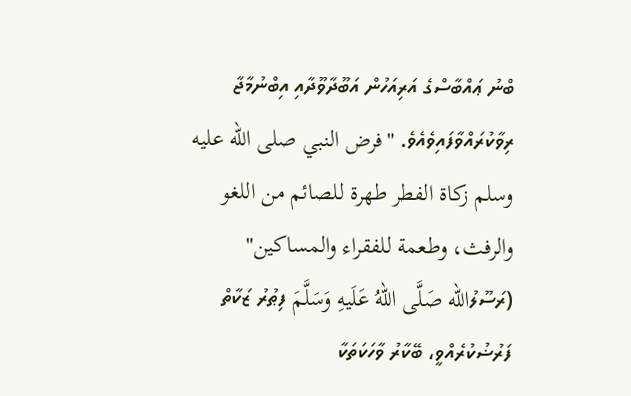ބްނު ޢައްބާސްގެ އަރިއަހުން އަބޫދާވޫދާއި އިބްނުމާޖާ ރިވާކުރައްވާފައިވެއެވެ. "فرض النبي صلى الله عليه وسلم زكاة الفطر طهرة للصائم من اللغو والرفث، وطعمة للفقراء والمساكين" (ރަސޫލުالله صَلَّى اللهُ عَلَيهِ وَسَلَّمَ ފިޠުރު ޒަކާތް ފަރުޟުކުރެއްވީ، ބޭކާރު ވާހަކަތަކާ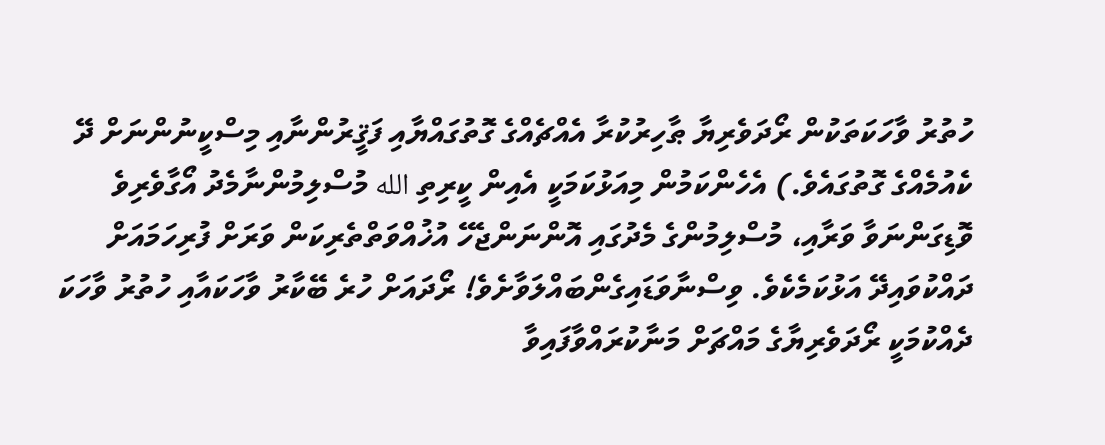ހުތުރު ވާހަކަތަކުން ރޯދަވެރިޔާ ޠާހިރުކުރާ އެއްޗެއްގެ ގޮތުގައްޔާއި ފަޤީރުންނާއި މިސްކީނުންނަށް ދޭ ކެއުމެއްގެ ގޮތުގައެވެ.) އެހެންކަމުން މިއަޅުކަމަކީ އެއިން ކީރިތި الله މުސްލިމުންނާމެދު އޯގާވެރިވެ ވޮޑިގަންނަވާ ވަރާއި، މުސްލިމުންގެ މެދުގައި އޮންނަންޖެހޭ އުޚުއްވަތްތެރިކަން ވަރަށް ފުރިހަމައަށް ދައްކުވައިދޭ އަޅުކަމެކެވެ. ވިސްނާވަޑައިގެންބައްލަވާށެވެ! ރޯދައަށް ހުރެ ބޭކާރު ވާހަކައާއި ހުތުރު ވާހަކަ ދެއްކުމަކީ ރޯދަވެރިޔާގެ މައްޗަށް މަނާކުރައްވާފައިވާ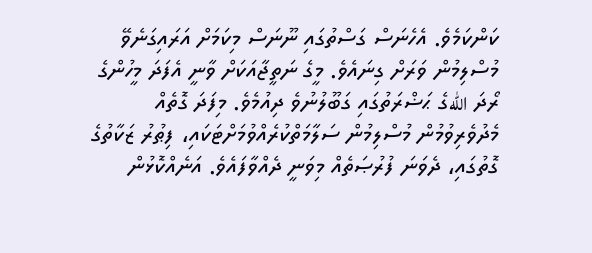ކަންކަމެވެ. އެހެނަސް ގަސްތުގައި ނޫނަސް މިކަމަށް އަރައިގަނެވޭ މުސްލިމުން ވަރަށް ގިނައެވެ. މީގެ ނަތީޖާއަކަށް ވާނީ އެފަދަ މީހުންގެ ރޯދަ اللهގެ ޙަޟްރަތުގައި ގަބޫލުނުވެ ދިއުމެވެ. މިފަދަ ގޮތެއް މެދުވެރިވުމުން މުސްލިމުން ސަލާމަތްކުރެއްވުމަށްޓަކައި، ފިޠުރު ޒަކާތުގެ ގޮތުގައި، ދެވަނަ ފުރުޞަތެއް މިވަނީ ދެއްވާފައެވެ. އަނެއްކޮޅުން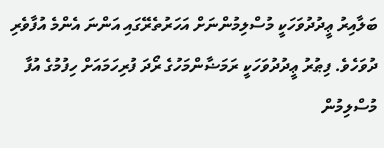ބަލާއިރު ޢީދުދުވަހަކީ މުސްލިމުންނަށް އަހަރުތެރޭގައި އަންނަ އެންމެ އުފާވެރި ދުވަހެވެ. ފިޠުރު ޢީދުދުވަހަކީ ރަމަޟާންމަހުގެ ރޯދަ ފުރިހަމައަށް ހިފުމުގެ އުފާ މުސްލިމުން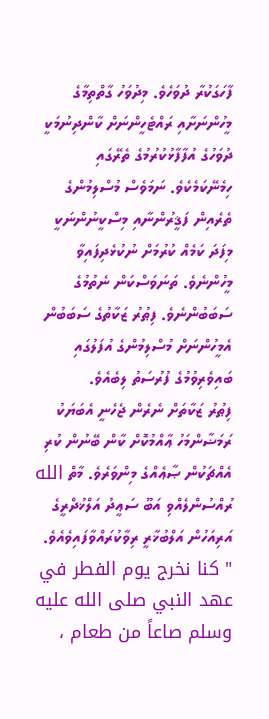ފާހަގަކުރާ ދުވަހެވެ. މިދުވަހު ގާތްތިމާގެ މީހުންނަށާއި ރައްޓެހީންނަށް ކާންދިނުމަކީ ދުވަހުގެ އުފާފާޅުކުރުމުގެ ތެރޭގައި ހިމެނޭކަމެކެވެ. ނަމަވެސް މުސްލިމުންގެ ތެރެއިން ފަޤީރުންނާއި މިސްކީނުންނަކީ މިފަދަ ކަމެއް ކުރުމަށް ނުކުޅެދިފައިވާ މީހުންނެވެ. ތަނަވަސްކަން ނެތުމުގެ ސަބަބުންނެވެ. ފިޠުރު ޒަކާތުގެ ސަބަބުން އެމީހުންނަށް މުސްލިމުންގެ އުފަލުގައި ބައިވެރިވުމުގެ ފުރުސަތު ލިބެއެވެ.
ފިޠުރު ޒަކާތަށް ނެރެން ޖެހެނީ އެބަޔަކު ރަމަޟާންމަހު ޢާއްމުކޮށް ކާން ބޭނުން ކުރި އެއްޗަކުން ޞާޢެއްގެ މިންވަރެވެ. މާތް الله ރުއްސުންލެއްވި އަބޫ ސަޢީދު އަލްޚުދްރީގެ އަރިއަހުން އަލްބުޚާރީ ރިވާކުރައްވާފައިވެއެވެ. " كنا نخرج يوم الفطر في عهد النبي صلى الله عليه وسلم صاعاً من طعام ،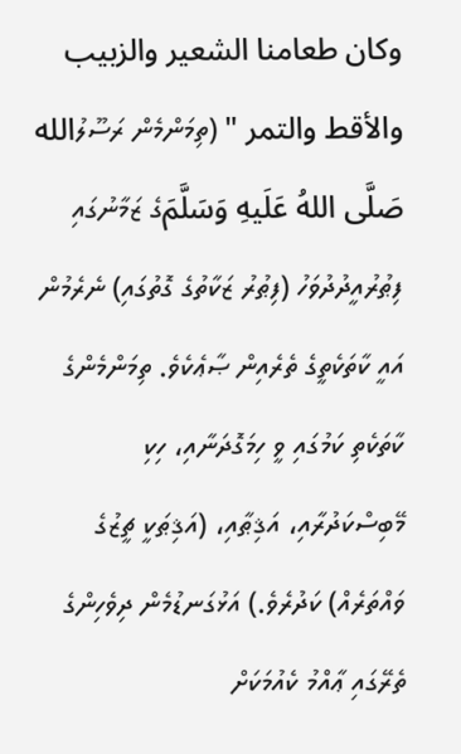وكان طعامنا الشعير والزبيب والأقط والتمر " (ތިމަންމެން ރަސޫލުالله صَلَّى اللهُ عَلَيهِ وَسَلَّمَގެ ޒަމާނުގައި ފިޠުރުއީދުދުވަހު (ފިޠުރު ޒަކާތުގެ ގޮތުގައި) ނެރެމުން އައީ ކާތަކެތީގެ ތެރެއިން ޞާޢެކެވެ. ތިމަންމެންގެ ކާތަކެތި ކަމުގައި ވީ ހިމަގޮދަނާއި، ހިކި މޭބިސްކަދުރާއި، އަޤިޠާއި، (އަޤިޠަކީ ޗީޒުގެ ވައްތަރެއް) ކަދުރެވެ.) އަޅުގަނޑުމެން ދިވެހިންގެ ތެރޭގައި ޢާއްމު ކެއުމަކަށް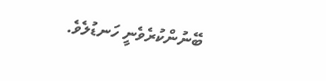ބޭނުންކުރެވެނީ ހަނޑުލެވެ.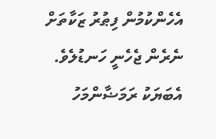އެހެންކުމުން ފިޠުރު ޒަކާތަށް ނެރެން ޖެހެނީ ހަނޑުލެވެ. އެބަޔަކު ރަމަޟާންމަހު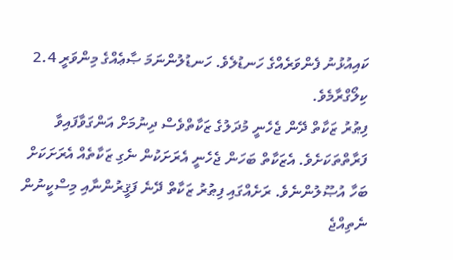ކައިއުޅުނު ފެންވަރެއްގެ ހަނޑުލެވެ. ހަނޑުލުންނަމަ ޞާޢެއްގެ މިންވަރީ 2.4 ކިލޯގްރާމެވެ.
ފިޠުރު ޒަކާތް ދޭން ޖެހެނީ މުދަލުގެ ޒަކާތްވެސް ދިނުމަށް އަންގަވާފައިވާ ފަރާތްތަކަށެވެ. އެޒަކާތް ބަހަން ޖެހެނީ އެރަށަކުން ނެގި ޒަކާތެއް އެރަށަކަށް ބަހާ އުޞޫލުންނެވެ. ރަށެއްގައި ފިޠުރު ޒަކާތް ދޭނެ ފަޤީރުންނާއި މިސްކީނުން ނެތިއްޖެ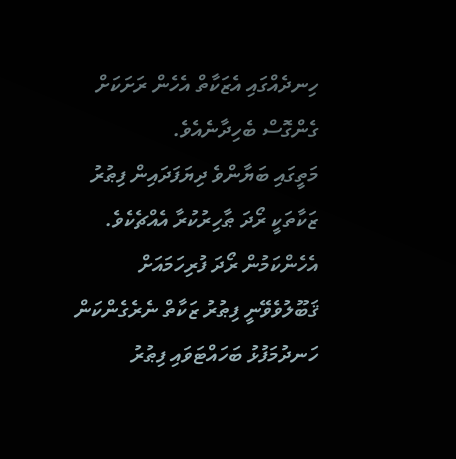ހިނދެއްގައި އެޒަކާތް އެހެން ރަށަކަށް ގެންގޮސް ބެހިދާނެއެވެ.
މަތީގައި ބަޔާންވެ ދިޔަފަދައިން ފިޠުރު ޒަކާތަކީ ރޯދަ ޠާހިރުކުރާ އެއްޗެކެވެ. އެހެންކަމުން ރޯދަ ފުރިހަމައަށް ޤަބޫލުވެވޭނީ ފިޠުރު ޒަކާތް ނެރެގެންކަން ހަނދުމަފުޅު ބަހައްޓަވައި ފިޠުރު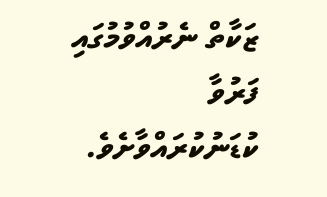ޒަކާތް ނެރުއްވުމުގައި ފަރުވާ ކުޑަނުކުރައްވާށެވެ.